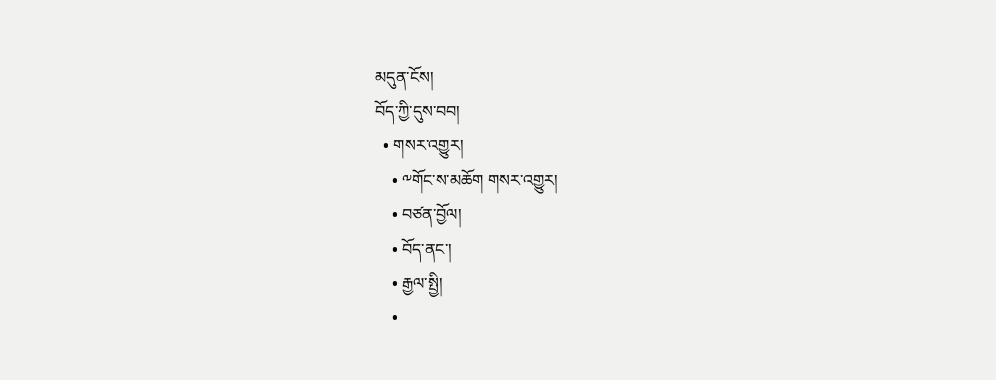མདུན་ངོས།
བོད་ཀྱི་དུས་བབ།
  • གསར་འགྱུར།
    • ༸གོང་ས་མཆོག གསར་འགྱུར།
    • བཙན་བྱོལ།
    • བོད་ནང་།
    • རྒྱལ་སྤྱི།
    •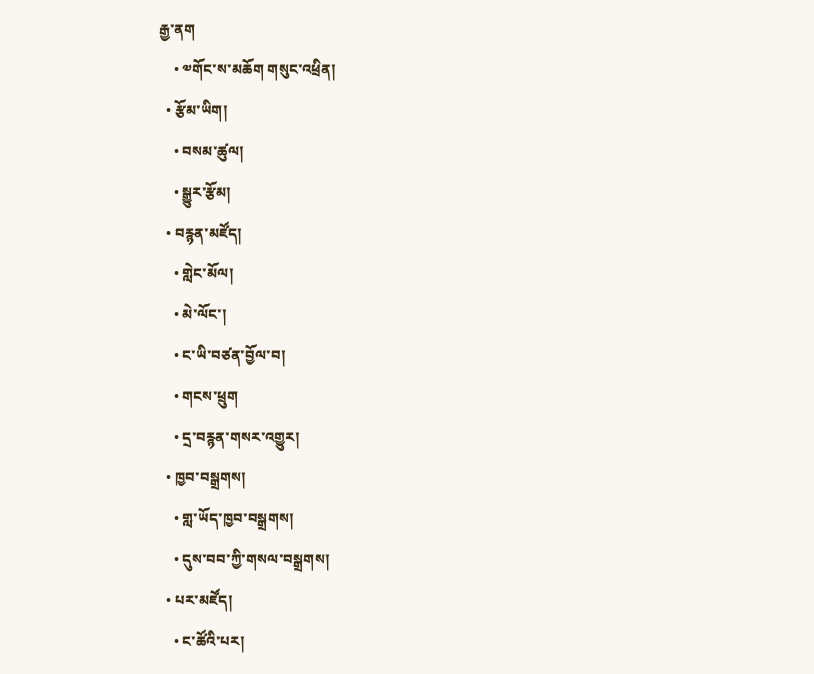རྒྱ་ནག
    • ༧གོང་ས་མཆོག གསུང་འཕྲིན།
  • རྩོམ་ཡིག།
    • བསམ་ཚུལ།
    • སྒྱུར་རྩོམ།
  • བརྙན་མཛོད།
    • གླེང་མོལ།
    • མེ་ལོང་།
    • ང་ཡི་བཙན་བྱོལ་བ།
    • གངས་ཕྲུག
    • དྲ་བརྙན་གསར་འགྱུར།
  • ཁྱབ་བསྒྲགས།
    • གླ་ཡོད་ཁྱབ་བསྒྲགས།
    • དུས་བབ་ཀྱི་གསལ་བསྒྲགས།
  • པར་མཛོད།
    • ང་ཚོའི་པར།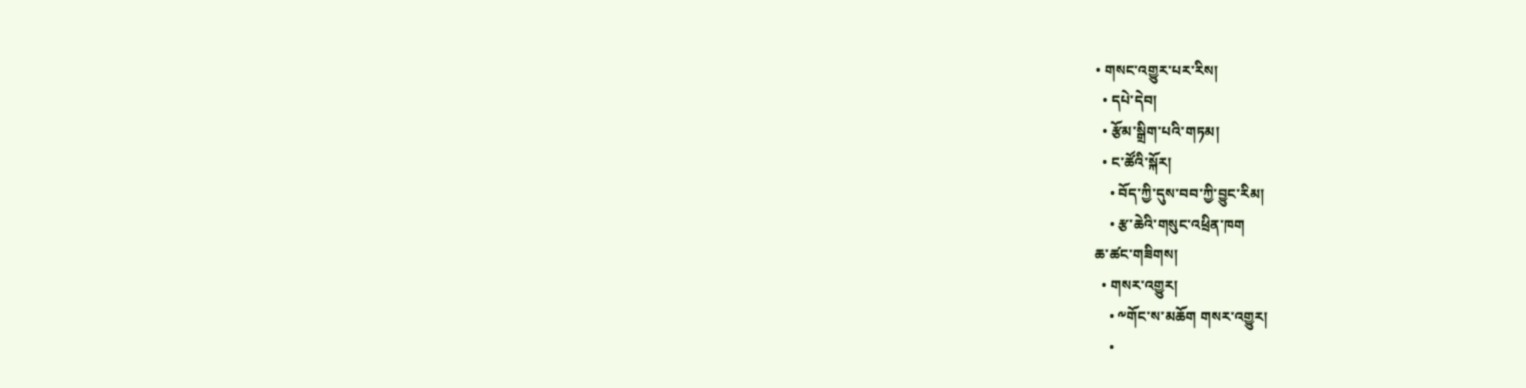• གསང་འགྱུར་པར་རིས།
  • དཔེ་དེབ།
  • རྩོམ་སྒྲིག་པའི་གཏམ།
  • ང་ཚོའི་སྐོར།
    • བོད་ཀྱི་དུས་བབ་ཀྱི་བྱུང་རིམ།
    • རྩ་ཆེའི་གསུང་འཕྲིན་ཁག
ཆ་ཚང་གཟིགས།
  • གསར་འགྱུར།
    • ༸གོང་ས་མཆོག གསར་འགྱུར།
    •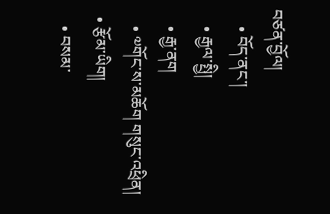བཙན་བྱོལ།
    • བོད་ནང་།
    • རྒྱལ་སྤྱི།
    • རྒྱ་ནག
    • ༧གོང་ས་མཆོག གསུང་འཕྲིན།
  • རྩོམ་ཡིག།
    • བསམ་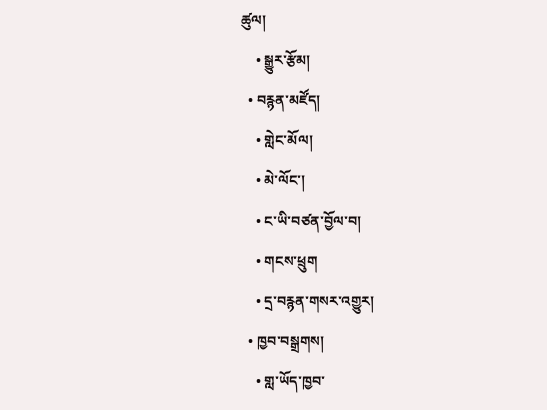ཚུལ།
    • སྒྱུར་རྩོམ།
  • བརྙན་མཛོད།
    • གླེང་མོལ།
    • མེ་ལོང་།
    • ང་ཡི་བཙན་བྱོལ་བ།
    • གངས་ཕྲུག
    • དྲ་བརྙན་གསར་འགྱུར།
  • ཁྱབ་བསྒྲགས།
    • གླ་ཡོད་ཁྱབ་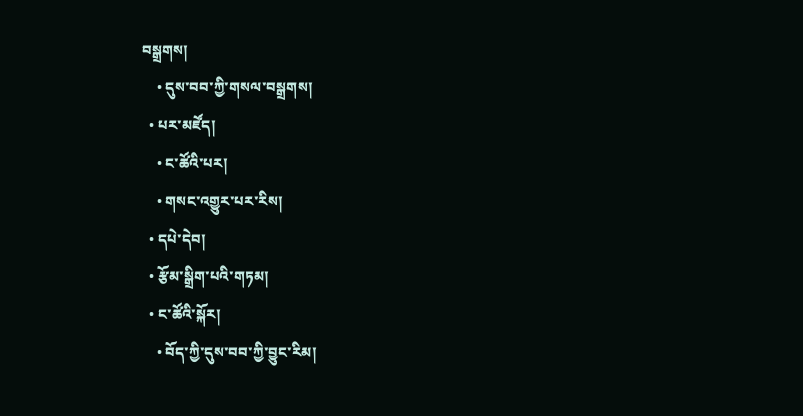བསྒྲགས།
    • དུས་བབ་ཀྱི་གསལ་བསྒྲགས།
  • པར་མཛོད།
    • ང་ཚོའི་པར།
    • གསང་འགྱུར་པར་རིས།
  • དཔེ་དེབ།
  • རྩོམ་སྒྲིག་པའི་གཏམ།
  • ང་ཚོའི་སྐོར།
    • བོད་ཀྱི་དུས་བབ་ཀྱི་བྱུང་རིམ།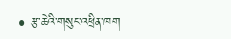• རྩ་ཆེའི་གསུང་འཕྲིན་ཁག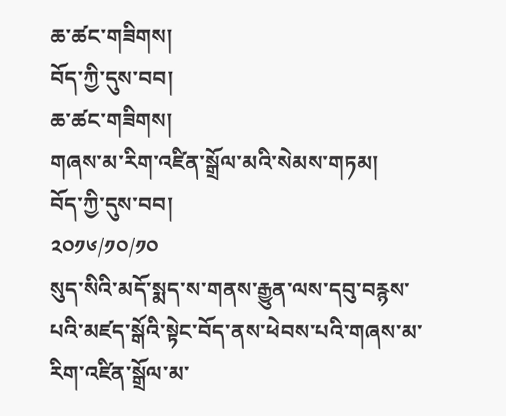ཆ་ཚང་གཟིགས།
བོད་ཀྱི་དུས་བབ།
ཆ་ཚང་གཟིགས།
གཞས་མ་རིག་འཛིན་སྒྲོལ་མའི་སེམས་གཏམ།
བོད་ཀྱི་དུས་བབ།
༢༠༡༦/༡༠/༡༠
སུད་སིའི་མདོ་སྨད་ས་གནས་རྒྱུན་ལས་དབུ་བརྙས་པའི་མཛད་སྒོའི་སྟེང་བོད་ནས་ཕེབས་པའི་གཞས་མ་རིག་འཛིན་སྒྲོལ་མ་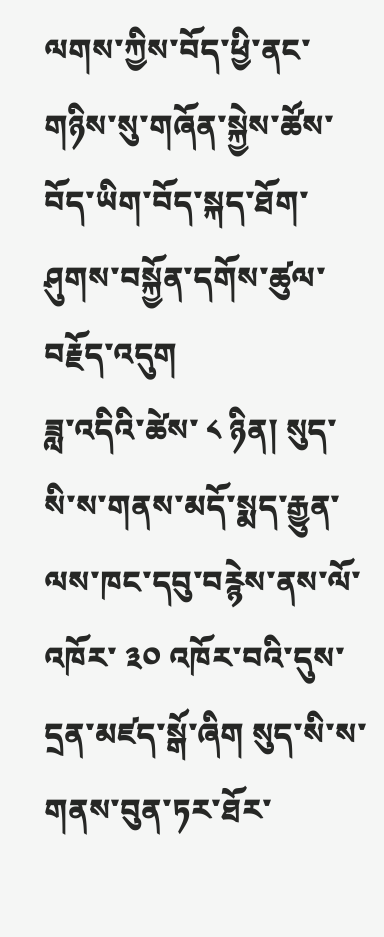ལགས་ཀྱིས་བོད་ཕྱི་ནང་གཉིས་སུ་གཞོན་སྐྱེས་ཚོས་བོད་ཡིག་བོད་སྐད་ཐོག་ཤུགས་བསྐྱོན་དགོས་ཚུལ་བརྗོད་འདུག
ཟླ་འདིའི་ཚེས་ ༨ ཉིན། སུད་སི་ས་གནས་མདོ་སྨད་རྒྱུན་ལས་ཁང་དབུ་བརྙེས་ནས་ལོ་འཁོར་ ༣༠ འཁོར་བའི་དུས་དྲན་མཛད་སྒོ་ཞིག སུད་སི་ས་གནས་བུན་ཏར་ཐོར་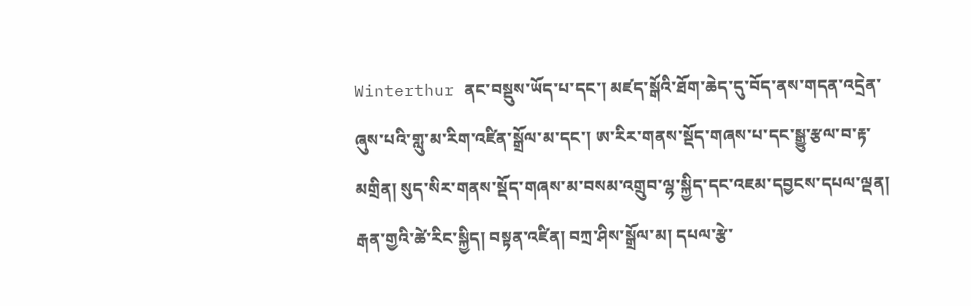Winterthur ནང་བསྡུས་ཡོད་པ་དང་། མཛད་སྒོའི་ཐོག་ཆེད་དུ་བོད་ནས་གདན་འདྲེན་ཞུས་པའི་གླུ་མ་རིག་འཛིན་སྒྲོལ་མ་དང་། ཨ་རིར་གནས་སྡོད་གཞས་པ་དང་སྒྱུ་རྩལ་བ་རྟ་མགྲིན། སུད་སིར་གནས་སྡོད་གཞས་མ་བསམ་འགྲུབ་ལྷ་སྐྱིད་དང་འཇམ་དབྱངས་དཔལ་ལྡན། རྒན་གྱའི་ཚེ་རིང་སྐྱིད། བསྟན་འཛིན། བཀྲ་ཤིས་སྒྲོལ་མ། དཔལ་རྩེ་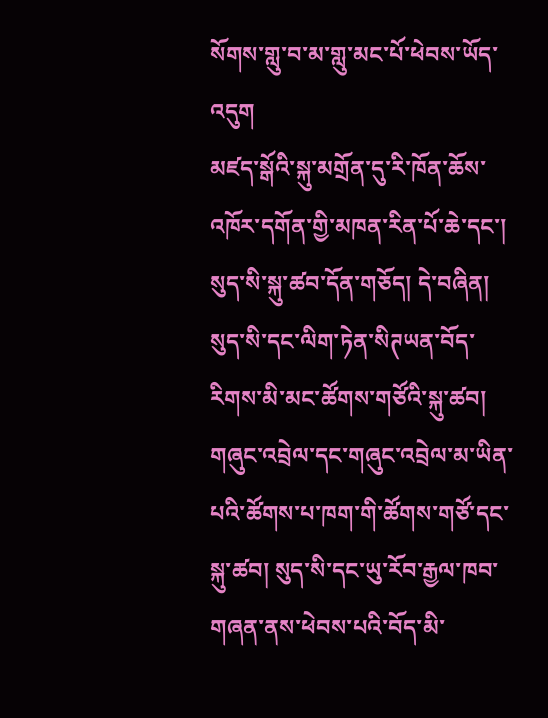སོགས་གླུ་བ་མ་གླུ་མང་པོ་ཕེབས་ཡོད་འདུག
མཛད་སྒོའི་སྐུ་མགྲོན་དུ་རི་ཁོན་ཆོས་འཁོར་དགོན་གྱི་མཁན་རིན་པོ་ཆེ་དང་། སུད་སི་སྐུ་ཚབ་དོན་གཅོད། དེ་བཞིན། སུད་སི་དང་ལིག་ཏེན་སིཊཡན་བོད་རིགས་མི་མང་ཚོགས་གཙོའི་སྐུ་ཚབ། གཞུང་འབྲེལ་དང་གཞུང་འབྲེལ་མ་ཡིན་པའི་ཚོགས་པ་ཁག་གི་ཚོགས་གཙོ་དང་སྐུ་ཚབ། སུད་སི་དང་ཡུ་རོབ་རྒྱལ་ཁབ་གཞན་ནས་ཕེབས་པའི་བོད་མི་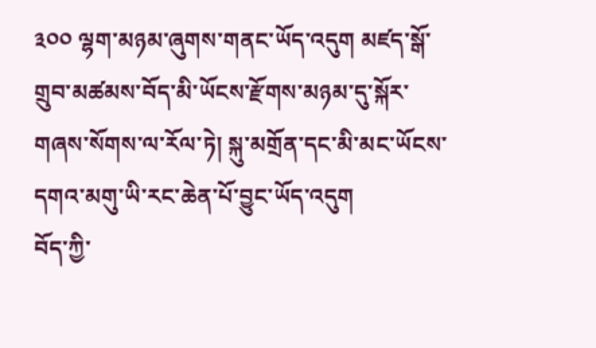༣༠༠ ལྷག་མཉམ་ཞུགས་གནང་ཡོད་འདུག མཛད་སྒོ་གྲུབ་མཚམས་བོད་མི་ཡོངས་རྫོགས་མཉམ་དུ་སྐོར་གཞས་སོགས་ལ་རོལ་ཏེ། སྐུ་མགྲོན་དང་མི་མང་ཡོངས་དགའ་མགུ་ཡི་རང་ཆེན་པོ་བྱུང་ཡོད་འདུག
བོད་ཀྱི་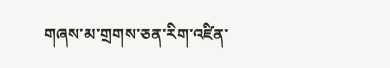གཞས་མ་གྲགས་ཅན་རིག་འཛིན་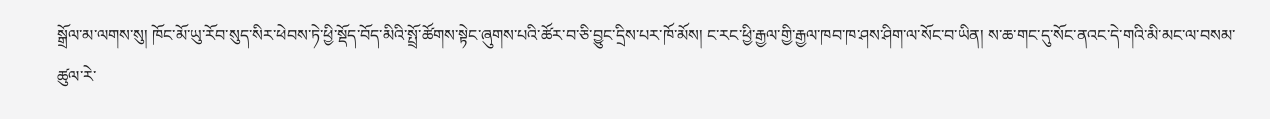སྒྲོལ་མ་ལགས་སུ། ཁོང་མོ་ཡུ་རོབ་སུད་སིར་ཕེབས་ཏེ་ཕྱི་སྡོད་བོད་མིའི་སྤྲོ་ཚོགས་སྟེང་ཞུགས་པའི་ཚོར་བ་ཅི་བྱུང་དྲིས་པར་ཁོ་མོས། ང་རང་ཕྱི་རྒྱལ་གྱི་རྒྱལ་ཁབ་ཁ་ཤས་ཤིག་ལ་སོང་བ་ཡིན། ས་ཆ་གང་དུ་སོང་ནའང་དེ་གའི་མི་མང་ལ་བསམ་ཚུལ་རེ་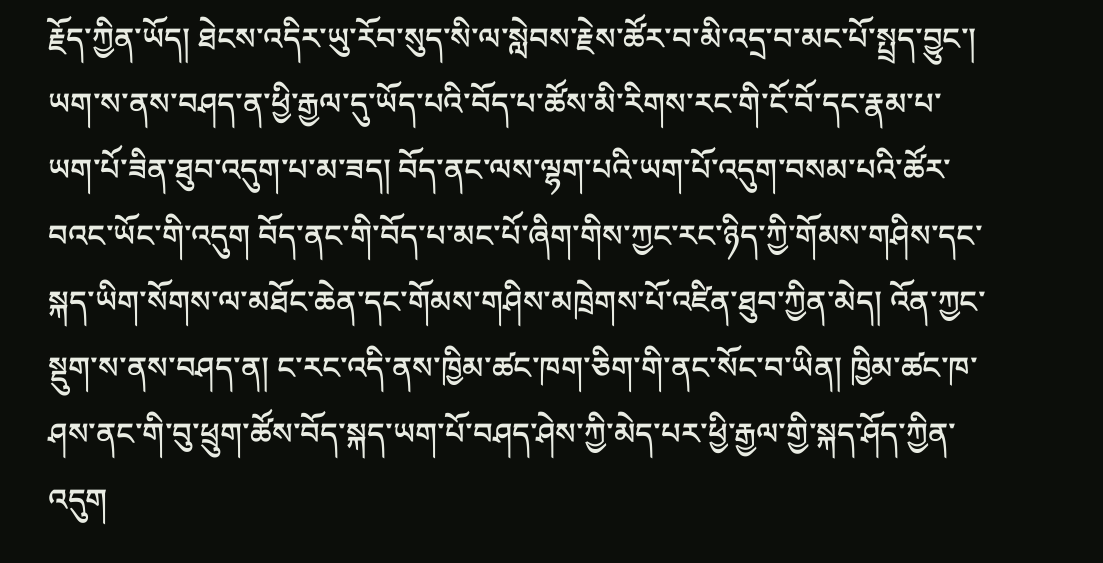རྗོད་ཀྱིན་ཡོད། ཐེངས་འདིར་ཡུ་རོབ་སུད་སི་ལ་སླེབས་རྗེས་ཚོར་བ་མི་འདྲ་བ་མང་པོ་སྤྲད་བྱུང་། ཡག་ས་ནས་བཤད་ན་ཕྱི་རྒྱལ་དུ་ཡོད་པའི་བོད་པ་ཚོས་མི་རིགས་རང་གི་ངོ་བོ་དང་རྣམ་པ་ཡག་པོ་ཟིན་ཐུབ་འདུག་པ་མ་ཟད། བོད་ནང་ལས་ལྷག་པའི་ཡག་པོ་འདུག་བསམ་པའི་ཚོར་བའང་ཡོང་གི་འདུག བོད་ནང་གི་བོད་པ་མང་པོ་ཞིག་གིས་ཀྱང་རང་ཉིད་ཀྱི་གོམས་གཤིས་དང་སྐད་ཡིག་སོགས་ལ་མཐོང་ཆེན་དང་གོམས་གཤིས་མཁྲེགས་པོ་འཛིན་ཐུབ་ཀྱིན་མེད། འོན་ཀྱང་སྡུག་ས་ནས་བཤད་ན། ང་རང་འདི་ནས་ཁྱིམ་ཚང་ཁག་ཅིག་གི་ནང་སོང་བ་ཡིན། ཁྱིམ་ཚང་ཁ་ཤས་ནང་གི་བུ་ཕྲུག་ཚོས་བོད་སྐད་ཡག་པོ་བཤད་ཤེས་ཀྱི་མེད་པར་ཕྱི་རྒྱལ་གྱི་སྐད་ཤོད་ཀྱིན་འདུག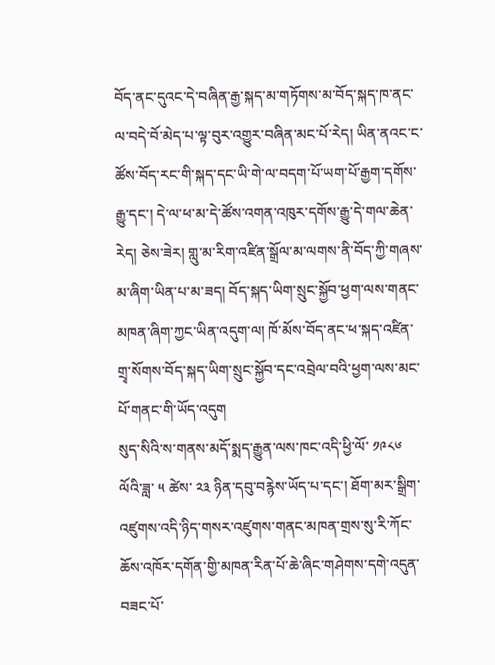བོད་ནང་དུའང་དེ་བཞིན་རྒྱ་སྐད་མ་གཏོགས་མ་བོད་སྐད་ཁ་ནང་ལ་བདེ་བོ་མེད་པ་ལྟ་བུར་འགྱུར་བཞིན་མང་པོ་རེད། ཡིན་ནའང་ང་ཚོས་བོད་རང་གི་སྐད་དང་ཡི་གེ་ལ་བདག་པོ་ཡག་པོ་རྒྱག་དགོས་རྒྱུ་དང་། དེ་ལ་ཕ་མ་དེ་ཚོས་འགན་འཁུར་དགོས་རྒྱུ་དེ་གལ་ཆེན་རེད། ཅེས་ཟེར། གླུ་མ་རིག་འཛིན་སྒྲོལ་མ་ལགས་ནི་བོད་ཀྱི་གཞས་མ་ཞིག་ཡིན་པ་མ་ཟད། བོད་སྐད་ཡིག་སྲུང་སྐྱོབ་ཕྱག་ལས་གནང་མཁན་ཞིག་ཀྱང་ཡིན་འདུག་ལ། ཁོ་མོས་བོད་ནང་ཕ་སྐད་འཛིན་གྲྭ་སོགས་བོད་སྐད་ཡིག་སྲུང་སྐྱོབ་དང་འབྲེལ་བའི་ཕྱག་ལས་མང་པོ་གནང་གི་ཡོད་འདུག
སུད་སིའི་ས་གནས་མདོ་སྨད་རྒྱུན་ལས་ཁང་འདི་ཕྱི་ལོ་ ༡༩༨༦ ལོའི་ཟླ་ ༥ ཚེས་ ༢༣ ཉིན་དབུ་བརྙེས་ཡོད་པ་དང་། ཐོག་མར་སྒྲིག་འཛུགས་འདི་ཉིད་གསར་འཛུགས་གནང་མཁན་གྲས་སུ་རི་ཀོང་ཆོས་འཁོར་དགོན་གྱི་མཁན་རིན་པོ་ཆེ་ཞིང་གཤེགས་དགེ་འདུན་བཟང་པོ་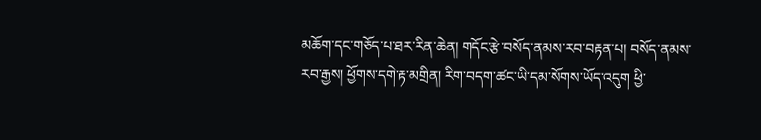མཆོག་དང་གཅོད་པ་ཐར་རིན་ཆེན། གདོང་རྩེ་བསོད་ནམས་རབ་བརྟན་པ། བསོད་ནམས་རབ་རྒྱས། ཕྱོགས་དགེ་རྟ་མགྲིན། རིག་བདག་ཚང་ཡི་དམ་སོགས་ཡོད་འདུག ཕྱི་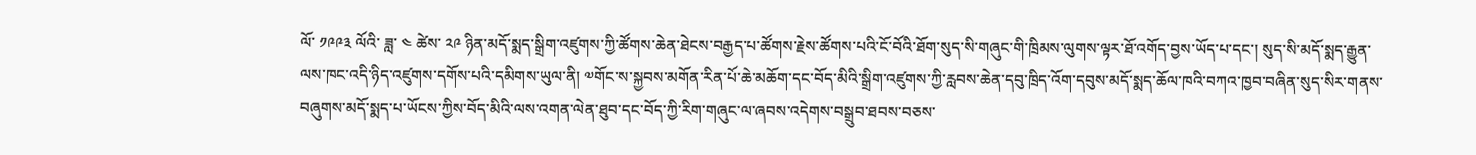ལོ་ ༡༩༩༣ ལོའི་ ཟླ་ ༤ ཚེས་ ༢༩ ཉིན་མདོ་སྨད་སྒྲིག་འཛུགས་ཀྱི་ཚོགས་ཆེན་ཐེངས་བརྒྱད་པ་ཚོགས་རྗེས་ཚོགས་པའི་ངོ་བོའི་ཐོག་སུད་སི་གཞུང་གི་ཁྲིམས་ལུགས་ལྟར་ཐོ་འགོད་བྱས་ཡོད་པ་དང་། སུད་སི་མདོ་སྨད་རྒྱུན་ལས་ཁང་འདི་ཉིད་འཛུགས་དགོས་པའི་དམིགས་ཡུལ་ནི། ༧གོང་ས་སྐྱབས་མགོན་རིན་པོ་ཆེ་མཆོག་དང་བོད་མིའི་སྒྲིག་འཛུགས་ཀྱི་རླབས་ཆེན་དབུ་ཁྲིད་འོག་དབུས་མདོ་སྨད་ཆོལ་ཁའི་བཀའ་ཁྱབ་བཞིན་སུད་སིར་གནས་བཞུགས་མདོ་སྨད་པ་ཡོངས་ཀྱིས་བོད་མིའི་ལས་འགན་ལེན་ཐུབ་དང་བོད་ཀྱི་རིག་གཞུང་ལ་ཞབས་འདེགས་བསྒྲུབ་ཐབས་བཅས་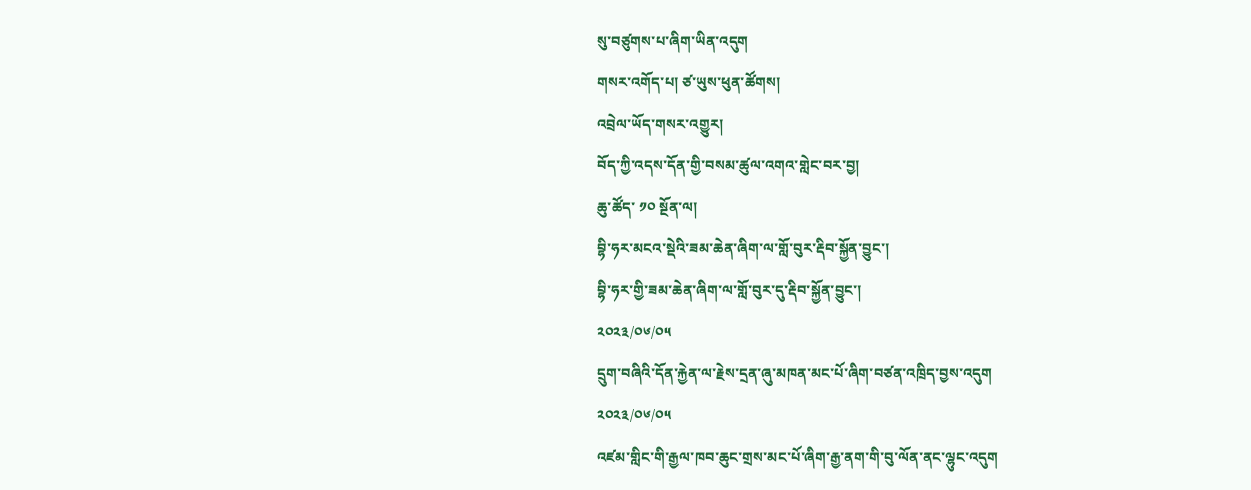སུ་བཙུགས་པ་ཞིག་ཡིན་འདུག
གསར་འགོད་པ། ཙ་ཡུས་ཕུན་ཚོགས།
འབྲེལ་ཡོད་གསར་འགྱུར།
བོད་ཀྱི་འདས་དོན་གྱི་བསམ་ཚུལ་འགའ་གླེང་བར་བྱ།
ཆུ་ཚོད་ ༡༠ སྔོན་ལ།
བྷི་ཧར་མངའ་སྡེའི་ཟམ་ཆེན་ཞིག་ལ་གློ་བུར་རྡིབ་སྐྱོན་བྱུང་།
བྷི་ཧར་གྱི་ཟམ་ཆེན་ཞིག་ལ་གློ་བུར་དུ་རྡིབ་སྐྱོན་བྱུང་།
༢༠༢༣/༠༦/༠༥
དྲུག་བཞིའི་དོན་རྐྱེན་ལ་རྗེས་དྲན་ཞུ་མཁན་མང་པོ་ཞིག་བཙན་འཁྲིད་བྱས་འདུག
༢༠༢༣/༠༦/༠༥
འཛམ་གླིང་གི་རྒྱལ་ཁབ་ཆུང་གྲས་མང་པོ་ཞིག་རྒྱ་ནག་གི་བུ་ལོན་ནང་ལྷུང་འདུག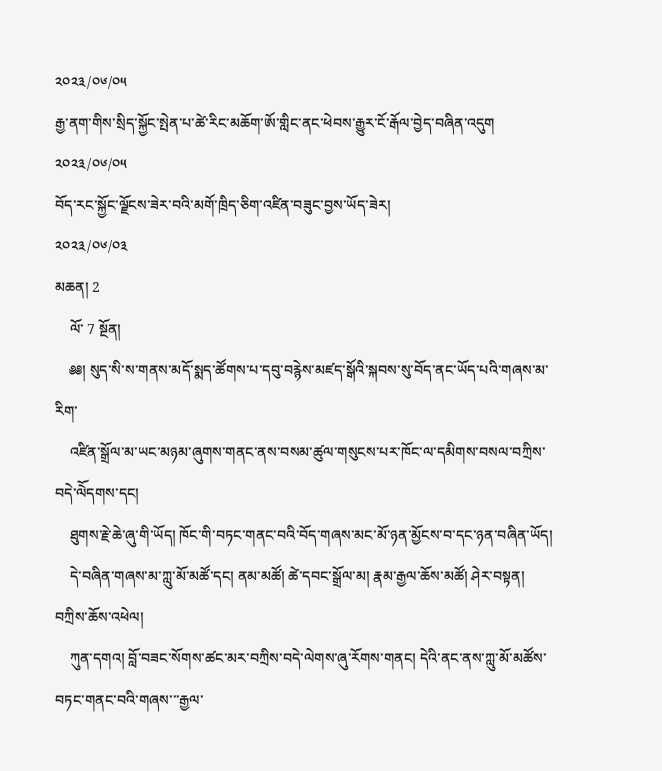༢༠༢༣/༠༦/༠༥
རྒྱ་ནག་གིས་སྲིད་སྐྱོང་སྤེན་པ་ཚེ་རིང་མཆོག་ཨོ་གླིང་ནང་ཕེབས་རྒྱུར་ངོ་རྒོལ་བྱེད་བཞིན་འདུག
༢༠༢༣/༠༦/༠༥
བོད་རང་སྐྱོང་ལྗོངས་ཟེར་བའི་མགོ་ཁྲིད་ཅིག་འཛིན་བཟུང་བྱས་ཡོད་ཟེར།
༢༠༢༣/༠༦/༠༣
མཆན། 2
    ལོ་ 7 སྔོན།
    ༅༅། སུད་སི་ས་གནས་མདོ་སྨད་ཚོགས་པ་དབུ་བརྙེས་མཛད་སྒོའི་སྐབས་སུ་བོད་ནང་ཡོད་པའི་གཞས་མ་རིག་
    འཛིན་སྒྲོལ་མ་ཡང་མཉམ་ཞུགས་གནང་ནས་བསམ་ཚུལ་གསུངས་པར་ཁོང་ལ་དམིགས་བསལ་བཀྲིས་བདེ་ལེོདགས་དང།
    ཐུགས་རྗེ་ཆེ་ཞུ་གི་ཡོད། ཁོང་གི་བཏང་གནང་བའི་བོད་གཞས་མང་མོ་ཉན་མྱོངས་བ་དང་ཉན་བཞིན་ཡོད།
    དེ་བཞིན་གཞས་མ་ཀླུ་མོ་མཚོ་དང། ནམ་མཚོ། ཚེ་དབང་སྒྲོལ་མ། རྣམ་རྒྱལ་ཆོས་མཚོ། ཤེར་བསྟན། བཀྲིས་ཆོས་འཕེལ།
    ཀུན་དགའ། བློ་བཟང་སོགས་ཚང་མར་བཀྲིས་བདེ་ལེགས་ཞུ་རོགས་གནང། དེའི་ནང་ནས་ཀླུ་མོ་མཚོས་བཏང་གནང་བའི་གཞས་་་རྒྱལ་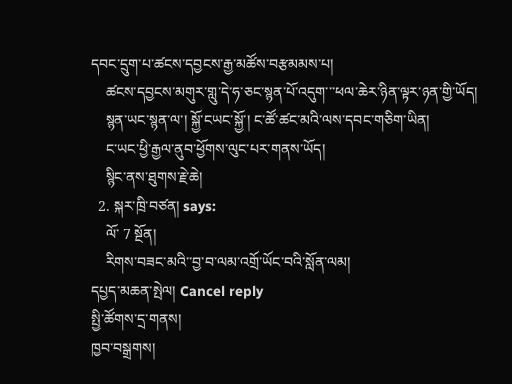དབང་དྲུག་པ་ཚངས་དབྱངས་རྒྱ་མཚོས་བརྩམམས་པ།
    ཚངས་དབྱངས་མགུར་གླུ་དེ་ཧ་ཅང་སྙན་པོ་འདུག་་་ཕལ་ཆེར་ཉིན་ལྟར་ཉན་གྱི་ཡོད།
    སྙན་ཡང་སྙན་ལ་། སྐྱོ་ངཡང་སྐྱོ་། ང་ཚོ་ཚང་མའི་ལས་དབང་གཅིག་ཡིན།
    ང་ཡང་ཕྱི་རྒྱལ་ནུབ་ཕྱོགས་ལུང་པར་གནས་ཡོད།
    སྙིང་ནས་ཐུགས་རྗེ་ཆེ།
  2. སྐར་ཁྲི་བཙན། says:
    ལོ་ 7 སྔོན།
    རིགས་བཟང་མའི་་བྱ་བ་ལམ་འགྲོ་ཡོང་བའི་སློན་ལམ།
དཔྱད་མཆན་སྤེལ། Cancel reply
སྤྱི་ཚོགས་དྲ་གནས།
ཁྱབ་བསྒྲགས།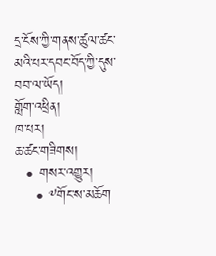དྲ་ངོས་ཀྱི་གནས་ཚུལ་ཚང་མའི་པར་དབང་བོད་ཀྱི་དུས་བབ་ལ་ཡོད།
གློག་འཕྲིན།
ཁ་པར།
ཆ་ཚང་གཟིགས།
  • གསར་འགྱུར།
    • ༸གོང་ས་མཆོག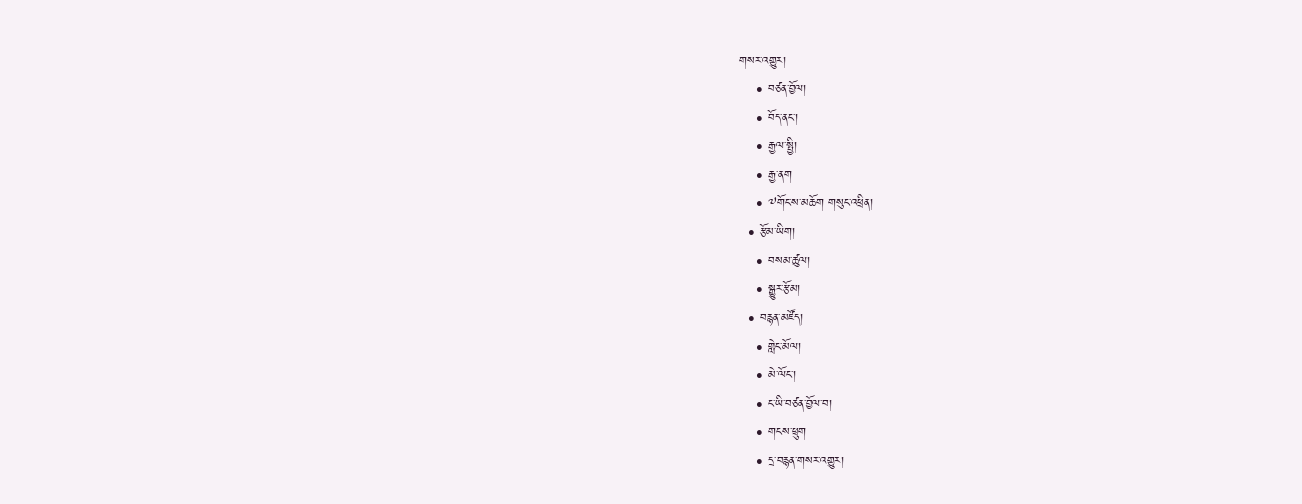གསར་འགྱུར།
    • བཙན་བྱོལ།
    • བོད་ནང་།
    • རྒྱལ་སྤྱི།
    • རྒྱ་ནག
    • ༧གོང་ས་མཆོག གསུང་འཕྲིན།
  • རྩོམ་ཡིག།
    • བསམ་ཚུལ།
    • སྒྱུར་རྩོམ།
  • བརྙན་མཛོད།
    • གླེང་མོལ།
    • མེ་ལོང་།
    • ང་ཡི་བཙན་བྱོལ་བ།
    • གངས་ཕྲུག
    • དྲ་བརྙན་གསར་འགྱུར།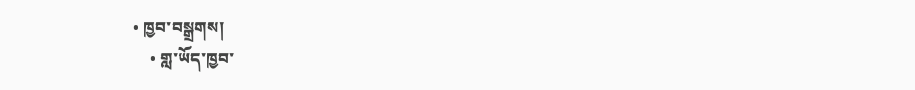• ཁྱབ་བསྒྲགས།
    • གླ་ཡོད་ཁྱབ་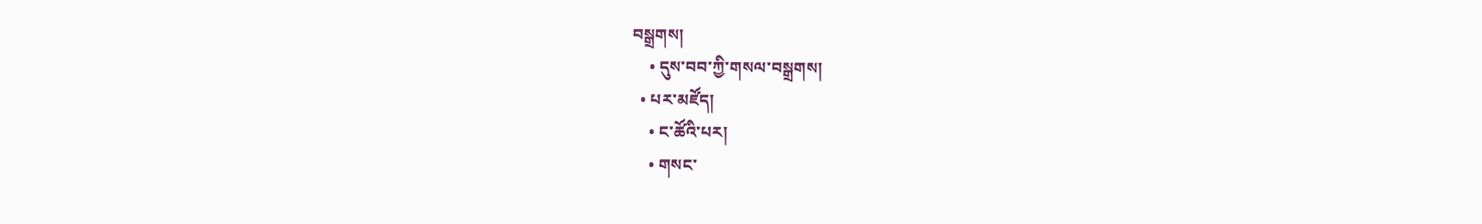བསྒྲགས།
    • དུས་བབ་ཀྱི་གསལ་བསྒྲགས།
  • པར་མཛོད།
    • ང་ཚོའི་པར།
    • གསང་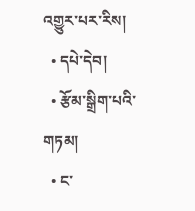འགྱུར་པར་རིས།
  • དཔེ་དེབ།
  • རྩོམ་སྒྲིག་པའི་གཏམ།
  • ང་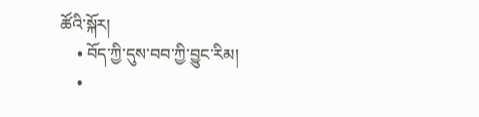ཚོའི་སྐོར།
    • བོད་ཀྱི་དུས་བབ་ཀྱི་བྱུང་རིམ།
    •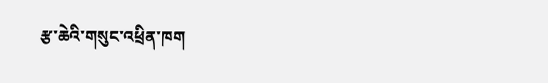རྩ་ཆེའི་གསུང་འཕྲིན་ཁག